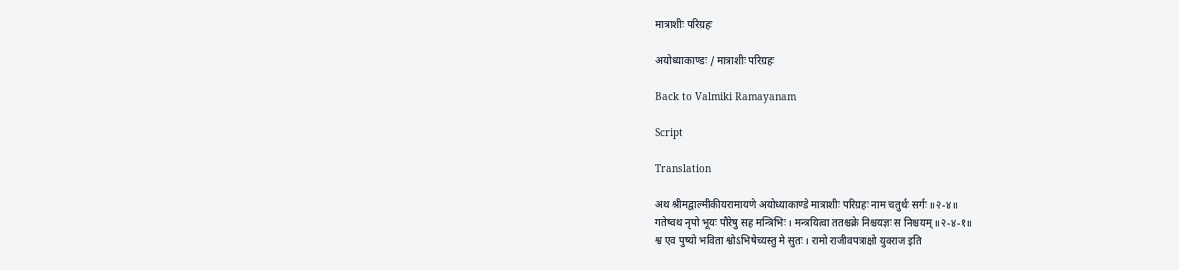मात्राशीः परिग्रहः

अयोध्याकाण्डः / मात्राशीः परिग्रहः

Back to Valmiki Ramayanam

Script

Translation

अथ श्रीमद्वाल्मीकीयरामायणे अयोध्याकाण्डे मात्राशीः परिग्रहः नाम चतुर्थः सर्गः ॥२-४॥
गतेष्वथ नृपो भूयः पौरेषु सह मन्त्रिभिः । मन्त्रयित्वा ततश्चक्रे निश्चयज्ञः स निश्चयम् ॥२-४-१॥
श्व एव पुष्यो भविता श्वोऽभिषेच्यस्तु मे सुतः । रामो राजीवपत्राक्षो युवराज इति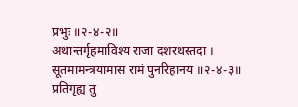प्रभुः ॥२-४-२॥
अथान्तर्गृहमाविश्य राजा दशरथस्तदा । सूतमामन्त्रयामास रामं पुनरिहानय ॥२-४-३॥
प्रतिगृह्य तु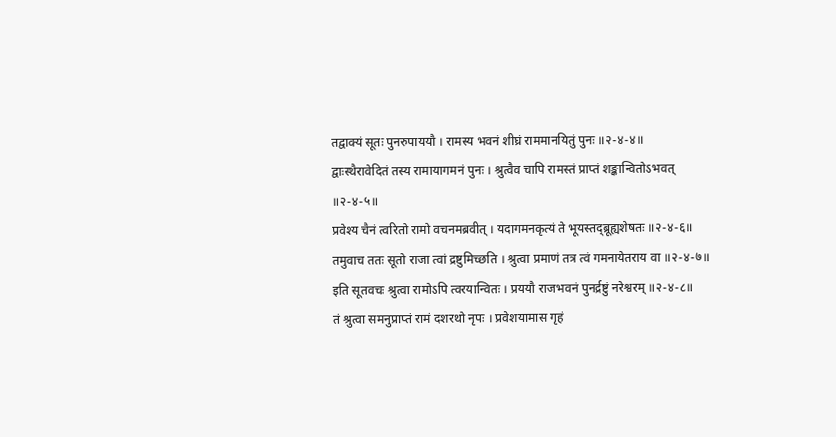तद्वाक्यं सूतः पुनरुपाययौ । रामस्य भवनं शीघ्रं राममानयितुं पुनः ॥२-४-४॥
द्वाःस्थैरावेदितं तस्य रामायागमनं पुनः । श्रुत्वैव चापि रामस्तं प्राप्तं शङ्कान्वितोऽभवत् ॥२-४-५॥
प्रवेश्य चैनं त्वरितो रामो वचनमब्रवीत् । यदागमनकृत्यं ते भूयस्तद्ब्रूह्यशेषतः ॥२-४-६॥
तमुवाच ततः सूतो राजा त्वां द्रष्टुमिच्छति । श्रुत्वा प्रमाणं तत्र त्वं गमनायेतराय वा ॥२-४-७॥
इति सूतवचः श्रुत्वा रामोऽपि त्वरयान्वितः । प्रययौ राजभवनं पुनर्द्रष्टुं नरेश्वरम् ॥२-४-८॥
तं श्रुत्वा समनुप्राप्तं रामं दशरथो नृपः । प्रवेशयामास गृहं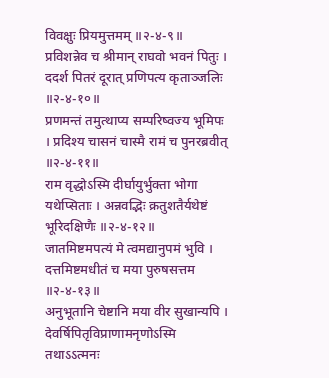विवक्षुः प्रियमुत्तमम् ॥२-४-९॥
प्रविशन्नेव च श्रीमान् राघवो भवनं पितुः । ददर्श पितरं दूरात् प्रणिपत्य कृताञ्जलिः ॥२-४-१०॥
प्रणमन्तं तमुत्थाप्य सम्परिष्वज्य भूमिपः । प्रदिश्य चासनं चास्मै रामं च पुनरब्रवीत् ॥२-४-११॥
राम वृद्धोऽस्मि दीर्घायुर्भुक्ता भोगा यथेप्सिताः । अन्नवद्भिः क्रतुशतैर्यथेष्टं भूरिदक्षिणैः ॥२-४-१२॥
जातमिष्टमपत्यं मे त्वमद्यानुपमं भुवि । दत्तमिष्टमधीतं च मया पुरुषसत्तम ॥२-४-१३॥
अनुभूतानि चेष्टानि मया वीर सुखान्यपि । देवर्षिपितृविप्राणामनृणोऽस्मि तथाऽऽत्मनः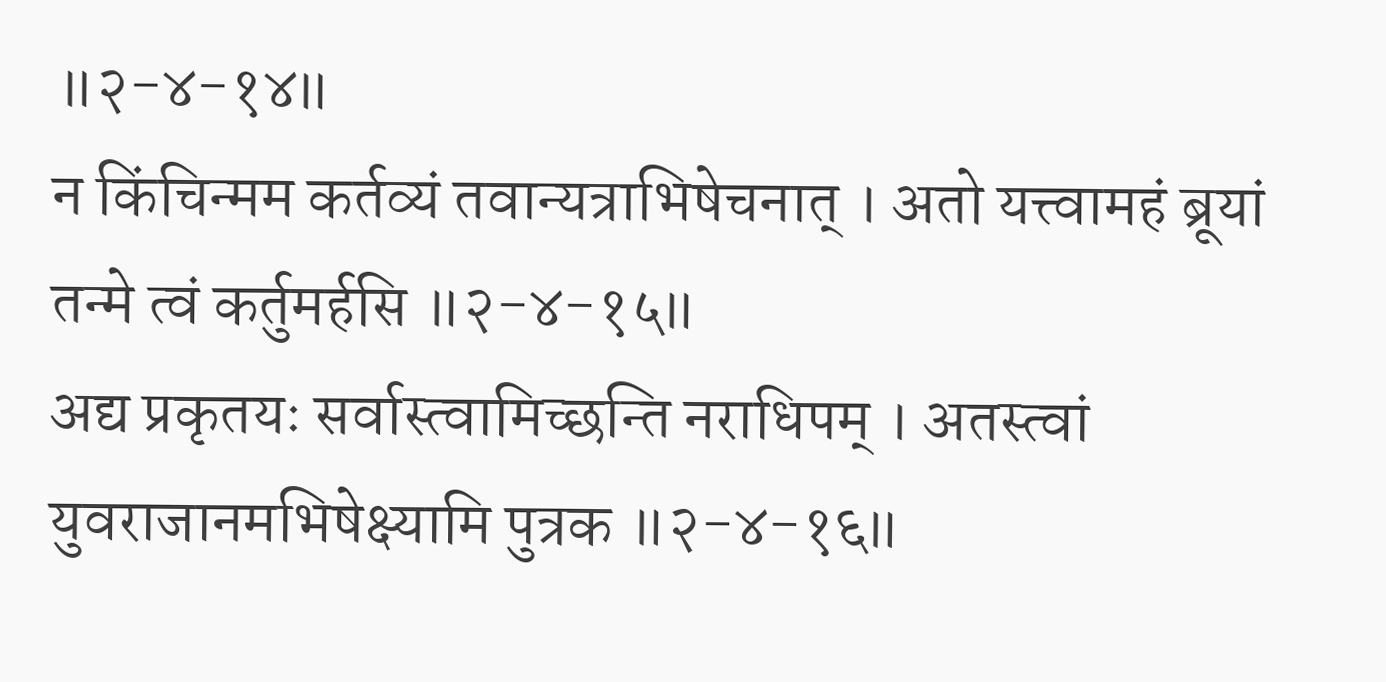॥२-४-१४॥
न किंचिन्मम कर्तव्यं तवान्यत्राभिषेचनात् । अतो यत्त्वामहं ब्रूयां तन्मे त्वं कर्तुमर्हसि ॥२-४-१५॥
अद्य प्रकृतयः सर्वास्त्वामिच्छन्ति नराधिपम् । अतस्त्वां युवराजानमभिषेक्ष्यामि पुत्रक ॥२-४-१६॥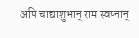अपि चाद्याशुभान् राम स्वप्नान्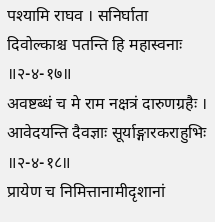पश्यामि राघव । सनिर्घाता दिवोल्काश्च पतन्ति हि महास्वनाः ॥२-४-१७॥
अवष्टब्धं च मे राम नक्षत्रं दारुणग्रहैः । आवेदयन्ति दैवज्ञाः सूर्याङ्गारकराहुभिः ॥२-४-१८॥
प्रायेण च निमित्तानामीदृशानां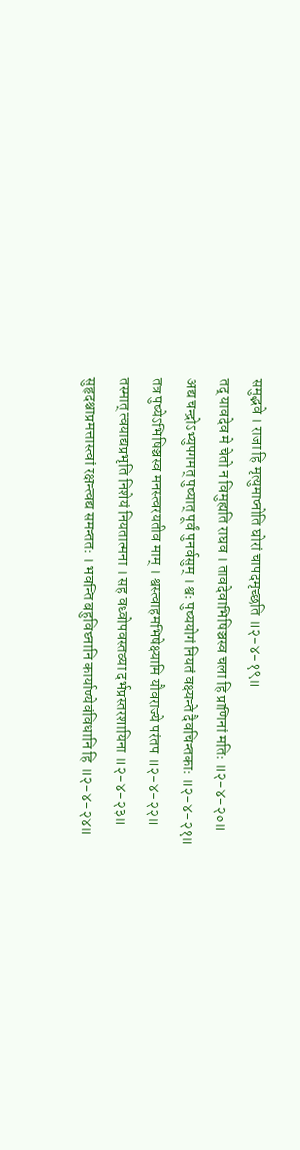समुद्भवे । राजा हि मृत्युमाप्नोति घोरां चापदमृच्छति ॥२-४-१९॥
तद् यावदेव मे चेतो न विमुह्यति राघव । तावदेवाभिषिञ्चस्व चला हि प्राणिनां मतिः ॥२-४-२०॥
अद्य चन्द्रोऽभ्युपगमत् पुष्यात् पूर्वं पुनर्वसुम् । श्वः पुष्ययोगं नियतं वक्ष्यन्ते दैवचिन्तकाः ॥२-४-२१॥
तत्र पुष्येऽभिषिञ्चस्व मनस्त्वरयतीव माम् । श्वस्त्वाहमभिषेक्ष्यामि यौवराज्ये परंतप ॥२-४-२२॥
तस्मात् त्वयाद्यप्रभृति निशेयं नियतात्मना । सह वध्वोपवस्तव्या दर्भप्रस्तरशायिना ॥२-४-२३॥
सुहृदश्चाप्रमत्तास्त्वां रक्षन्त्वद्य समन्ततः । भवन्ति बहुविघ्नानि कार्याण्येवंविधानि हि ॥२-४-२४॥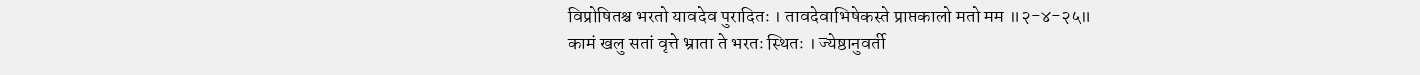विप्रोषितश्च भरतो यावदेव पुरादितः । तावदेवाभिषेकस्ते प्राप्तकालो मतो मम ॥२-४-२५॥
कामं खलु सतां वृत्ते भ्राता ते भरतः स्थितः । ज्येष्ठानुवर्ती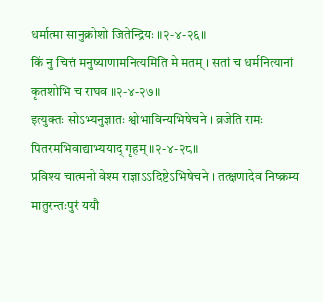धर्मात्मा सानुक्रोशो जितेन्द्रियः ॥२-४-२६॥
किं नु चित्तं मनुष्याणामनित्यमिति मे मतम् । सतां च धर्मनित्यानां कृतशोभि च राघव ॥२-४-२७॥
इत्युक्तः सोऽभ्यनुज्ञातः श्वोभाविन्यभिषेचने । व्रजेति रामः पितरमभिवाद्याभ्ययाद् गृहम् ॥२-४-२८॥
प्रविश्य चात्मनो वेश्म राज्ञाऽऽदिष्टेऽभिषेचने । तत्क्षणादेव निष्क्रम्य मातुरन्तःपुरं ययौ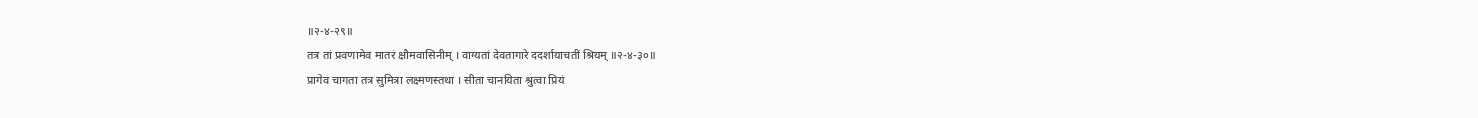॥२-४-२९॥
तत्र तां प्रवणामेव मातरं क्षौमवासिनीम् । वाग्यतां देवतागारे ददर्शायाचतीं श्रियम् ॥२-४-३०॥
प्रागेव चागता तत्र सुमित्रा लक्ष्मणस्तथा । सीता चानयिता श्रुत्वा प्रियं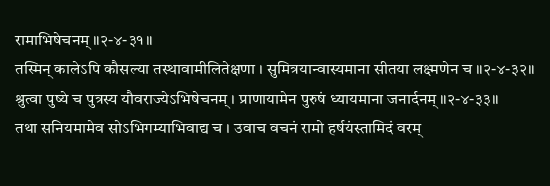रामाभिषेचनम् ॥२-४-३१॥
तस्मिन् कालेऽपि कौसल्या तस्थावामीलितेक्षणा । सुमित्रयान्वास्यमाना सीतया लक्ष्मणेन च ॥२-४-३२॥
श्रुत्वा पुष्ये च पुत्रस्य यौवराज्येऽभिषेचनम् । प्राणायामेन पुरुषं ध्यायमाना जनार्दनम् ॥२-४-३३॥
तथा सनियमामेव सोऽभिगम्याभिवाद्य च । उवाच वचनं रामो हर्षयंस्तामिदं वरम्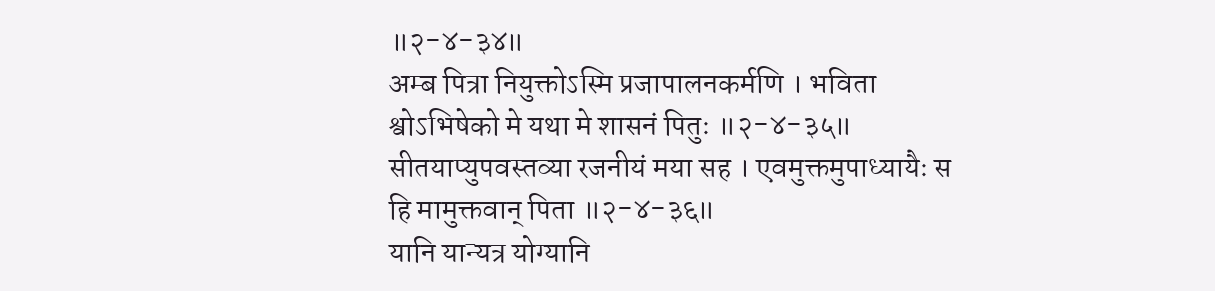॥२-४-३४॥
अम्ब पित्रा नियुक्तोऽस्मि प्रजापालनकर्मणि । भविता श्वोऽभिषेको मे यथा मे शासनं पितुः ॥२-४-३५॥
सीतयाप्युपवस्तव्या रजनीयं मया सह । एवमुक्तमुपाध्यायैः स हि मामुक्तवान् पिता ॥२-४-३६॥
यानि यान्यत्र योग्यानि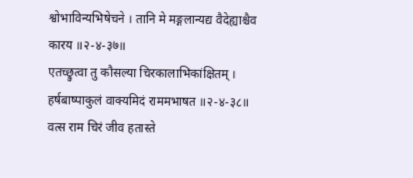श्वोभाविन्यभिषेचने । तानि मे मङ्गलान्यद्य वैदेह्याश्चैव कारय ॥२-४-३७॥
एतच्छ्रुत्वा तु कौसल्या चिरकालाभिकांक्षितम् । हर्षबाष्पाकुलं वाक्यमिदं राममभाषत ॥२-४-३८॥
वत्स राम चिरं जीव हतास्ते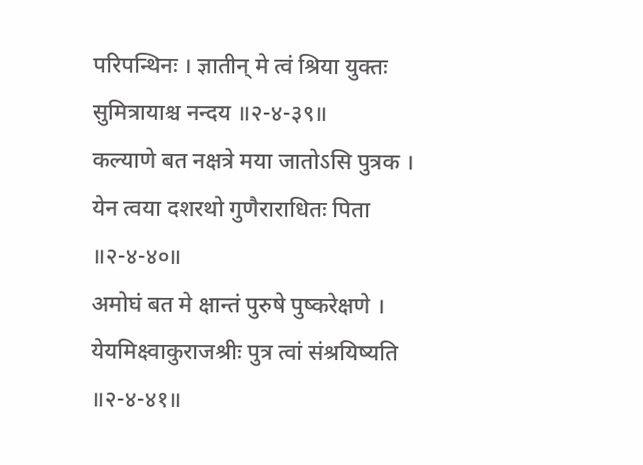परिपन्थिनः । ज्ञातीन् मे त्वं श्रिया युक्तः सुमित्रायाश्च नन्दय ॥२-४-३९॥
कल्याणे बत नक्षत्रे मया जातोऽसि पुत्रक । येन त्वया दशरथो गुणैराराधितः पिता ॥२-४-४०॥
अमोघं बत मे क्षान्तं पुरुषे पुष्करेक्षणे । येयमिक्ष्वाकुराजश्रीः पुत्र त्वां संश्रयिष्यति ॥२-४-४१॥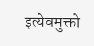इत्येवमुक्तो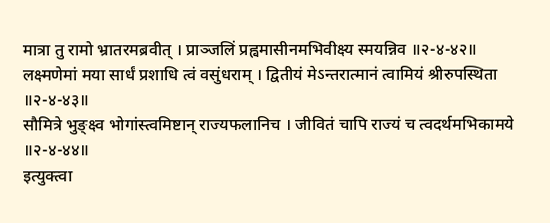मात्रा तु रामो भ्रातरमब्रवीत् । प्राञ्जलिं प्रह्वमासीनमभिवीक्ष्य स्मयन्निव ॥२-४-४२॥
लक्ष्मणेमां मया सार्धं प्रशाधि त्वं वसुंधराम् । द्वितीयं मेऽन्तरात्मानं त्वामियं श्रीरुपस्थिता ॥२-४-४३॥
सौमित्रे भुङ्क्ष्व भोगांस्त्वमिष्टान् राज्यफलानिच । जीवितं चापि राज्यं च त्वदर्थमभिकामये ॥२-४-४४॥
इत्युक्त्वा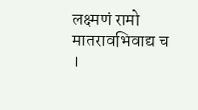लक्ष्मणं रामो मातरावभिवाद्य च ।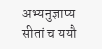अभ्यनुज्ञाप्य सीतां च ययौ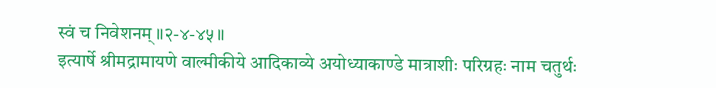स्वं च निवेशनम् ॥२-४-४५॥
इत्यार्षे श्रीमद्रामायणे वाल्मीकीये आदिकाव्ये अयोध्याकाण्डे मात्राशीः परिग्रहः नाम चतुर्थः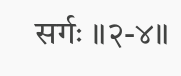सर्गः ॥२-४॥